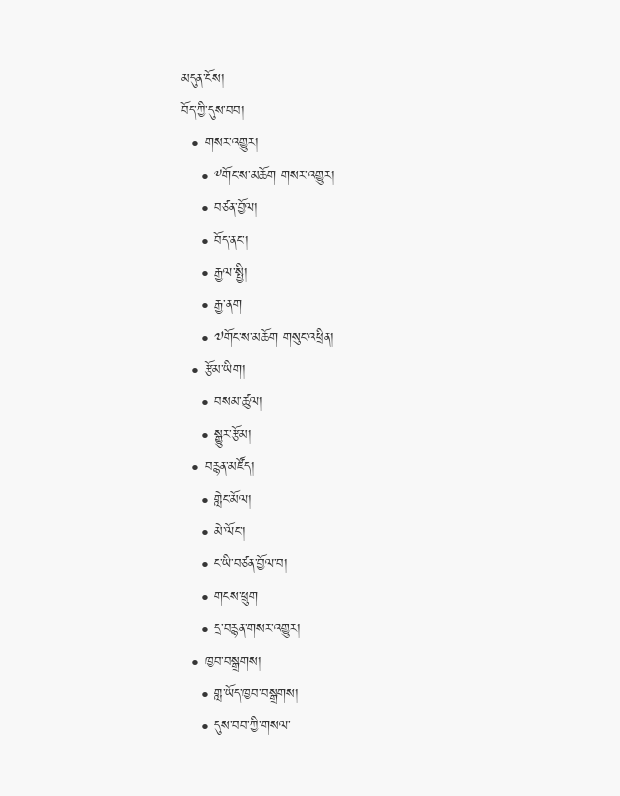མདུན་ངོས།
བོད་ཀྱི་དུས་བབ།
  • གསར་འགྱུར།
    • ༸གོང་ས་མཆོག གསར་འགྱུར།
    • བཙན་བྱོལ།
    • བོད་ནང་།
    • རྒྱལ་སྤྱི།
    • རྒྱ་ནག
    • ༧གོང་ས་མཆོག གསུང་འཕྲིན།
  • རྩོམ་ཡིག།
    • བསམ་ཚུལ།
    • སྒྱུར་རྩོམ།
  • བརྙན་མཛོད།
    • གླེང་མོལ།
    • མེ་ལོང་།
    • ང་ཡི་བཙན་བྱོལ་བ།
    • གངས་ཕྲུག
    • དྲ་བརྙན་གསར་འགྱུར།
  • ཁྱབ་བསྒྲགས།
    • གླ་ཡོད་ཁྱབ་བསྒྲགས།
    • དུས་བབ་ཀྱི་གསལ་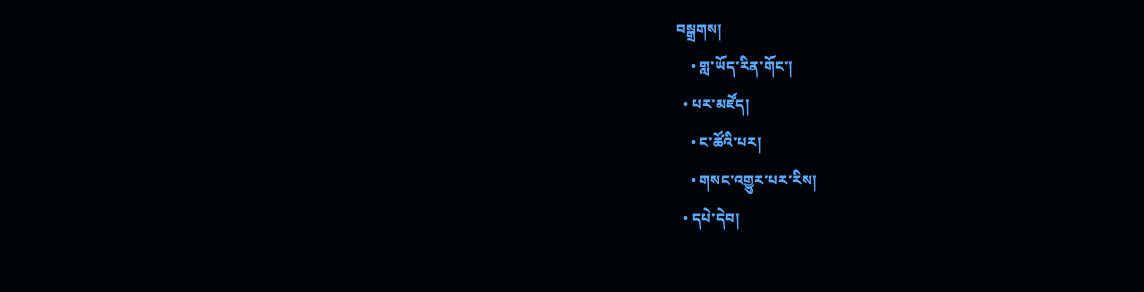བསྒྲགས།
    • གླ་ཡོད་རིན་གོང་།
  • པར་མཛོད།
    • ང་ཚོའི་པར།
    • གསང་འགྱུར་པར་རིས།
  • དཔེ་དེབ།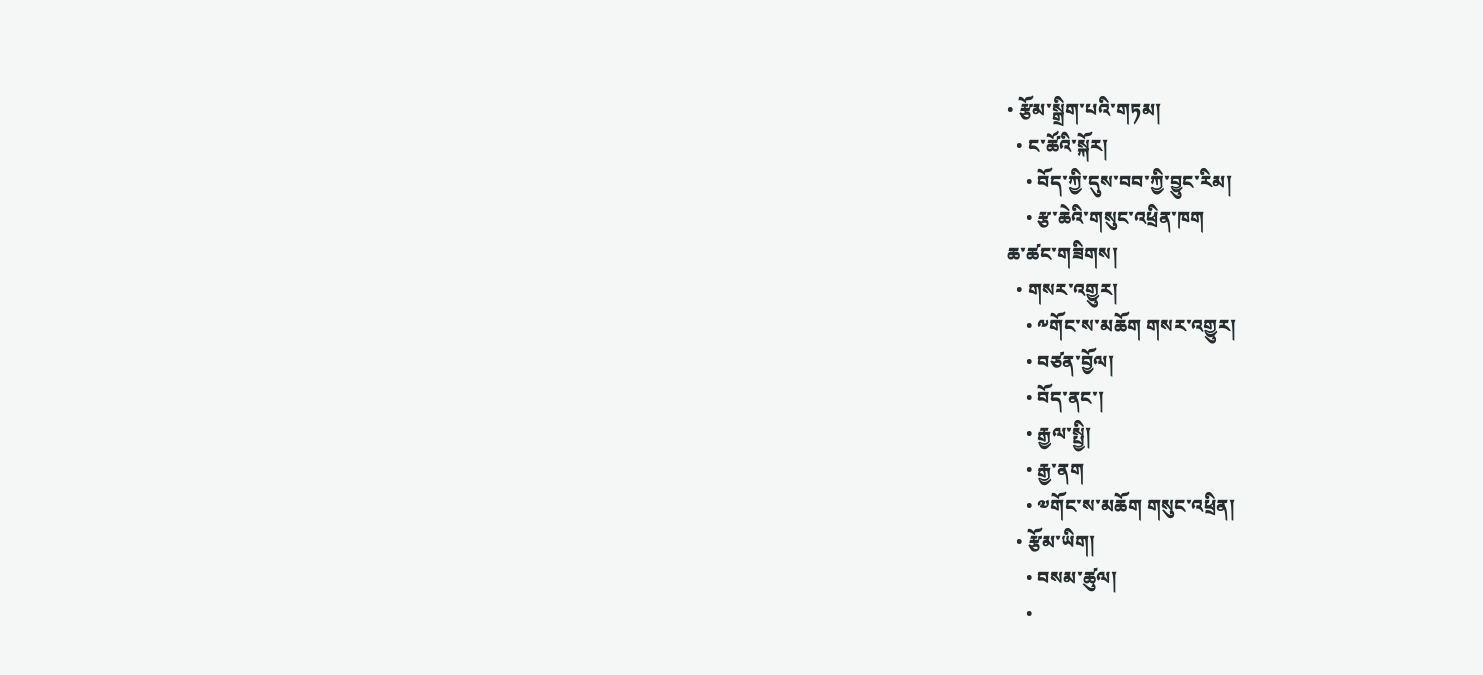• རྩོམ་སྒྲིག་པའི་གཏམ།
  • ང་ཚོའི་སྐོར།
    • བོད་ཀྱི་དུས་བབ་ཀྱི་བྱུང་རིམ།
    • རྩ་ཆེའི་གསུང་འཕྲིན་ཁག
ཆ་ཚང་གཟིགས།
  • གསར་འགྱུར།
    • ༸གོང་ས་མཆོག གསར་འགྱུར།
    • བཙན་བྱོལ།
    • བོད་ནང་།
    • རྒྱལ་སྤྱི།
    • རྒྱ་ནག
    • ༧གོང་ས་མཆོག གསུང་འཕྲིན།
  • རྩོམ་ཡིག།
    • བསམ་ཚུལ།
    •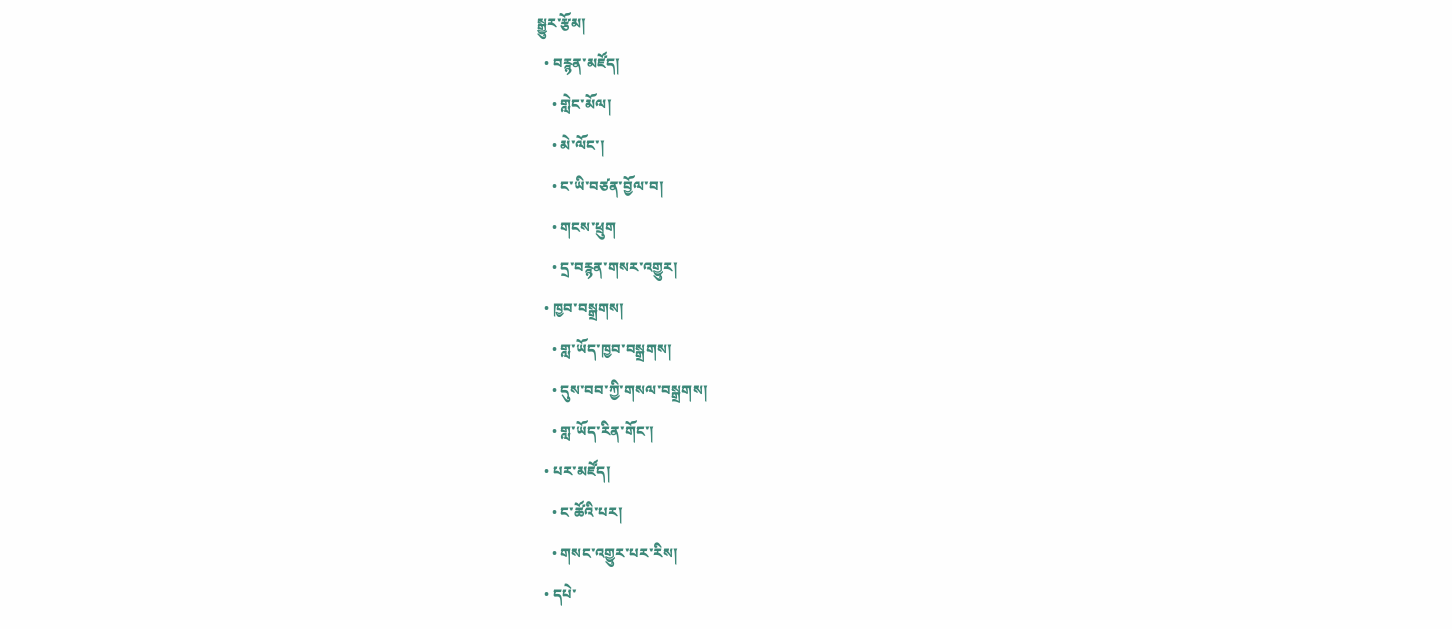སྒྱུར་རྩོམ།
  • བརྙན་མཛོད།
    • གླེང་མོལ།
    • མེ་ལོང་།
    • ང་ཡི་བཙན་བྱོལ་བ།
    • གངས་ཕྲུག
    • དྲ་བརྙན་གསར་འགྱུར།
  • ཁྱབ་བསྒྲགས།
    • གླ་ཡོད་ཁྱབ་བསྒྲགས།
    • དུས་བབ་ཀྱི་གསལ་བསྒྲགས།
    • གླ་ཡོད་རིན་གོང་།
  • པར་མཛོད།
    • ང་ཚོའི་པར།
    • གསང་འགྱུར་པར་རིས།
  • དཔེ་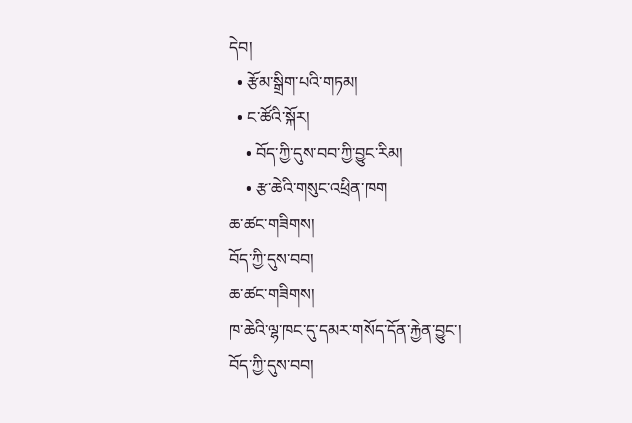དེབ།
  • རྩོམ་སྒྲིག་པའི་གཏམ།
  • ང་ཚོའི་སྐོར།
    • བོད་ཀྱི་དུས་བབ་ཀྱི་བྱུང་རིམ།
    • རྩ་ཆེའི་གསུང་འཕྲིན་ཁག
ཆ་ཚང་གཟིགས།
བོད་ཀྱི་དུས་བབ།
ཆ་ཚང་གཟིགས།
ཁ་ཆེའི་ལྷ་ཁང་དུ་དམར་གསོད་དོན་རྐྱེན་བྱུང་།
བོད་ཀྱི་དུས་བབ།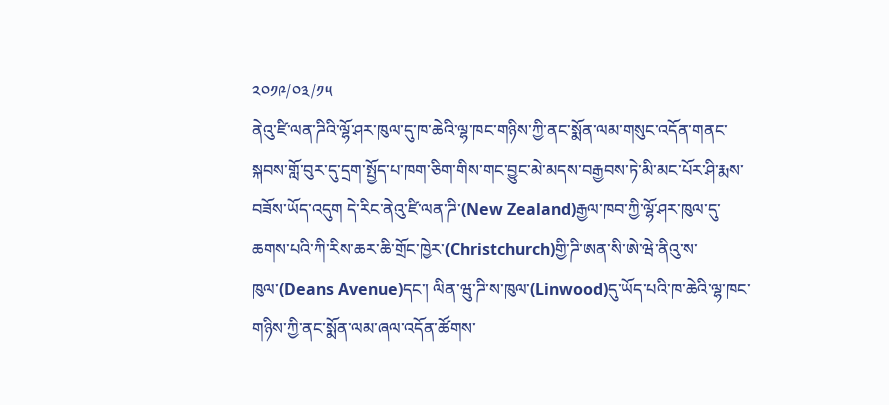༢༠༡༩/༠༣/༡༥
ནེའུ་ཛི་ལན་ཌིའི་ལྷོ་ཤར་ཁུལ་དུ་ཁ་ཆེའི་ལྷ་ཁང་གཉིས་ཀྱི་ནང་སྨོན་ལམ་གསུང་འདོན་གནང་སྐབས་གློ་བུར་དུ་དྲག་སྤྱོད་པ་ཁག་ཅིག་གིས་གང་བྱུང་མེ་མདས་བརྒྱབས་ཏེ་མི་མང་པོར་ཤི་རྨས་བཟོས་ཡོད་འདུག དེ་རིང་ནེའུ་ཛི་ལན་ཌི་(New Zealand)རྒྱལ་ཁབ་ཀྱི་ལྷོ་ཤར་ཁུལ་དུ་ཆགས་པའི་ཀི་རིས་ཆར་ཆི་གྲོང་ཁྱེར་(Christchurch)གྱི་ཌི་ཨན་སི་ཨེ་ཝེ་ནིའུ་ས་ཁུལ་(Deans Avenue)དང་། ལིན་ཝུ་ཌི་ས་ཁུལ་(Linwood)དུ་ཡོད་པའི་ཁ་ཆེའི་ལྷ་ཁང་གཉིས་ཀྱི་ནང་སྨོན་ལམ་ཞལ་འདོན་ཚོགས་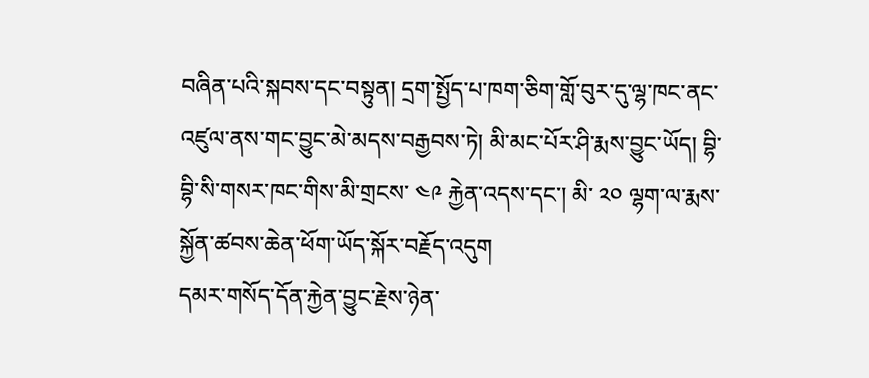བཞིན་པའི་སྐབས་དང་བསྟུན། དྲག་སྤྱོད་པ་ཁག་ཅིག་གློ་བུར་དུ་ལྷ་ཁང་ནང་འཛུལ་ནས་གང་བྱུང་མེ་མདས་བརྒྱབས་ཏེ། མི་མང་པོར་ཤི་རྨས་བྱུང་ཡོད། བྷི་བྷི་སི་གསར་ཁང་གིས་མི་གྲངས་ ༤༩ རྐྱེན་འདས་དང་། མི་ ༢༠ ལྷག་ལ་རྨས་སྐྱོན་ཚབས་ཆེན་ཕོག་ཡོད་སྐོར་བརྗོད་འདུག
དམར་གསོད་དོན་རྐྱེན་བྱུང་རྗེས་ཉེན་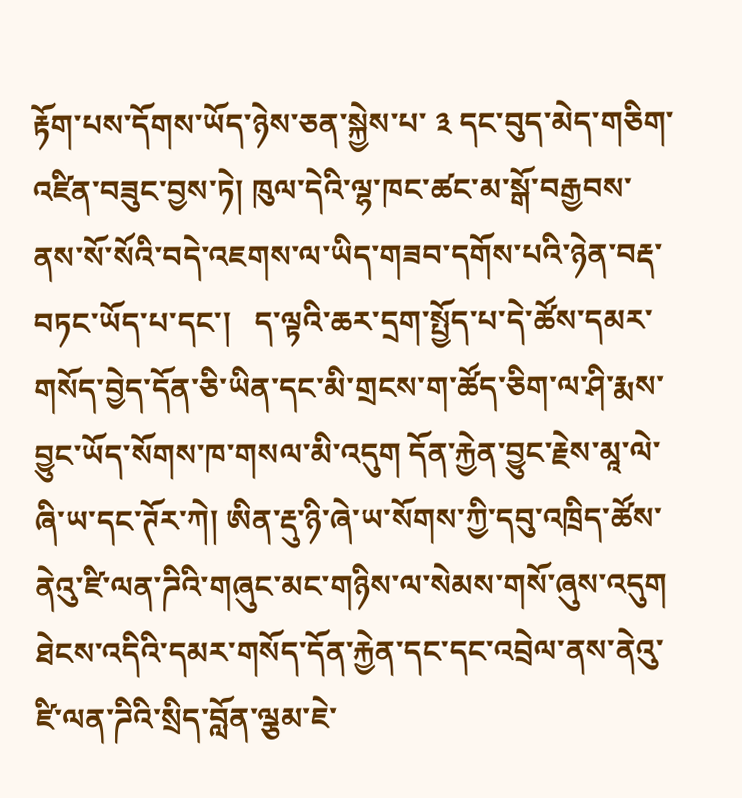རྟོག་པས་དོགས་ཡོད་ཉེས་ཅན་སྐྱེས་པ་ ༣ དང་བུད་མེད་གཅིག་འཛིན་བཟུང་བྱས་ཏེ། ཁུལ་དེའི་ལྷ་ཁང་ཚང་མ་སྒོ་བརྒྱབས་ནས་སོ་སོའི་བདེ་འཇགས་ལ་ཡིད་གཟབ་དགོས་པའི་ཉེན་བརྡ་བཏང་ཡོད་པ་དང་།   ད་ལྟའི་ཆར་དྲག་སྤྱོད་པ་དེ་ཚོས་དམར་གསོད་བྱེད་དོན་ཅི་ཡིན་དང་མི་གྲངས་ག་ཚོད་ཅིག་ལ་ཤི་རྨས་བྱུང་ཡོད་སོགས་ཁ་གསལ་མི་འདུག དོན་རྐྱེན་བྱུང་རྗེས་མཱ་ལེ་ཞི་ཡ་དང་ཊོར་ཀེ། ཨིན་རྡུ་ཉི་ཞེ་ཡ་སོགས་ཀྱི་དབུ་འཁྲིད་ཚོས་ནེའུ་ཛི་ལན་ཌིའི་གཞུང་མང་གཉིས་ལ་སེམས་གསོ་ཞུས་འདུག
ཐེངས་འདིའི་དམར་གསོད་དོན་རྐྱེན་དང་དང་འབྲེལ་ནས་ནེའུ་ཛི་ལན་ཌིའི་སྲིད་བློན་ལྕམ་ཇེ་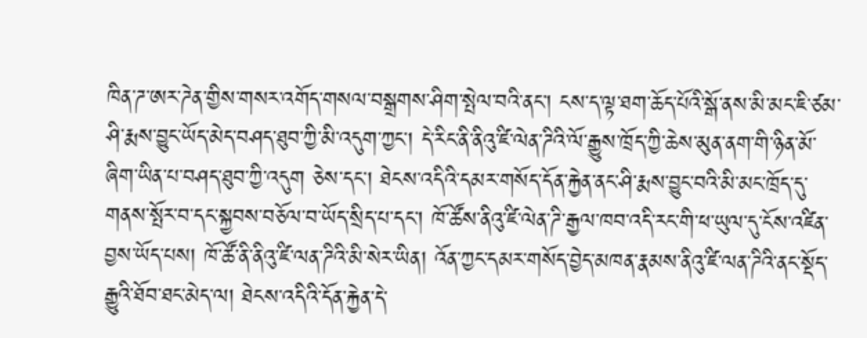ཁིན་ཌ་ཨར་ཌེན་གྱིས་གསར་འགོད་གསལ་བསྒྲགས་ཤིག་སྤེལ་བའི་ནང་། ངས་ད་ལྟ་ཐག་ཆོད་པོའི་སྒོ་ནས་མི་མང་ཇི་ཙམ་ཤི་རྨས་བྱུང་ཡོད་མེད་བཤད་ཐུབ་ཀྱི་མི་འདུག་ཀྱང་། དེ་རིང་ནི་ནིའུ་ཛི་ལེན་ཌིའི་ལོ་རྒྱུས་ཁྲོད་ཀྱི་ཆེས་མུན་ནག་གི་ཉིན་མོ་ཞིག་ཡིན་པ་བཤད་ཐུབ་ཀྱི་འདུག ཅེས་དང་། ཐེངས་འདིའི་དམར་གསོད་དོན་རྐྱེན་ནང་ཤི་རྨས་བྱུང་བའི་མི་མང་ཁྲོད་དུ་གནས་སྤོར་བ་དང་སྐྱབས་བཅོལ་བ་ཡོད་སྲིད་པ་དང་། ཁོ་ཚོས་ནིའུ་ཛི་ལེན་ཌི་རྒྱལ་ཁབ་འདི་རང་གི་ཕ་ཡུལ་དུ་ངོས་འཛིན་བྱས་ཡོད་པས། ཁོ་ཚོ་ནི་ནིའུ་ཛི་ལན་ཌིའི་མི་སེར་ཡིན། འོན་ཀྱང་དམར་གསོད་བྱེད་མཁན་རྣམས་ནིའུ་ཛི་ལན་ཌིའི་ནང་སྡོད་རྒྱུའི་ཐོབ་ཐང་མེད་ལ། ཐེངས་འདིའི་དོན་རྐྱེན་དེ་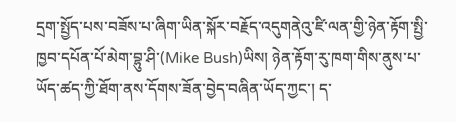དྲག་སྤྱོད་པས་བཟོས་པ་ཞིག་ཡིན་སྐོར་བརྗོད་འདུགནེའུ་ཛི་ལན་གྱི་ཉེན་རྟོག་སྤྱི་ཁྱབ་དཔོན་པོ་མེག་བྷུ་ཤི་(Mike Bush)ཡིས། ཉེན་རྟོག་རུ་ཁག་གིས་ནུས་པ་ཡོད་ཚད་ཀྱི་ཐོག་ནས་དོགས་ཟོན་བྱེད་བཞིན་ཡོད་ཀྱང་། ད་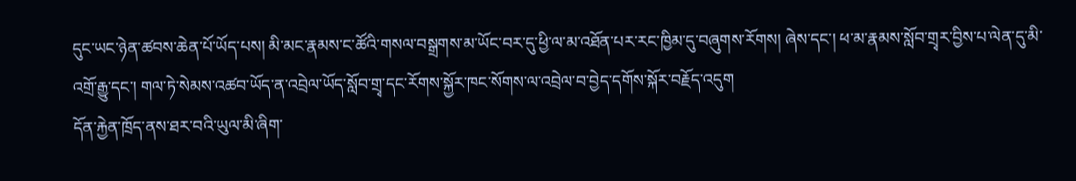དུང་ཡང་ཉེན་ཚབས་ཆེན་པོ་ཡོད་པས། མི་མང་རྣམས་ང་ཚོའི་གསལ་བསྒྲགས་མ་ཡོང་བར་དུ་ཕྱི་ལ་མ་འཐོན་པར་རང་ཁྱིམ་དུ་བཞུགས་རོགས། ཞེས་དང་། ཕ་མ་རྣམས་སློབ་གྲྭར་བྱིས་པ་ལེན་དུ་མི་འགྲོ་རྒྱུ་དང་། གལ་ཏེ་སེམས་འཚབ་ཡོད་ན་འབྲེལ་ཡོད་སློབ་གྲྭ་དང་རོགས་སྐྱོར་ཁང་སོགས་ལ་འབྲེལ་བ་བྱེད་དགོས་སྐོར་བརྗོད་འདུག
དོན་རྐྱེན་ཁྲོད་ནས་ཐར་བའི་ཡུལ་མི་ཞིག་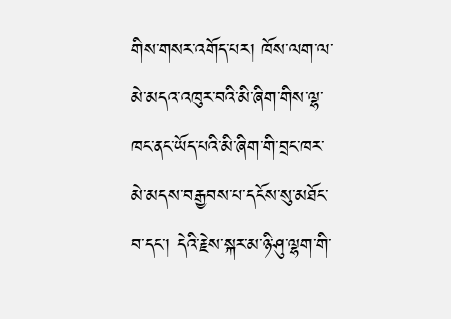གིས་གསར་འགོད་པར། ཁོས་ལག་ལ་མེ་མདའ་འཁུར་བའི་མི་ཞིག་གིས་ལྷ་ཁང་ནང་ཡོད་པའི་མི་ཞིག་གི་བྲང་ཁར་མེ་མདས་བརྒྱབས་པ་དངོས་སུ་མཐོང་བ་དང་། དེའི་རྗེས་སྐར་མ་ཉི་ཤུ་ལྷག་གི་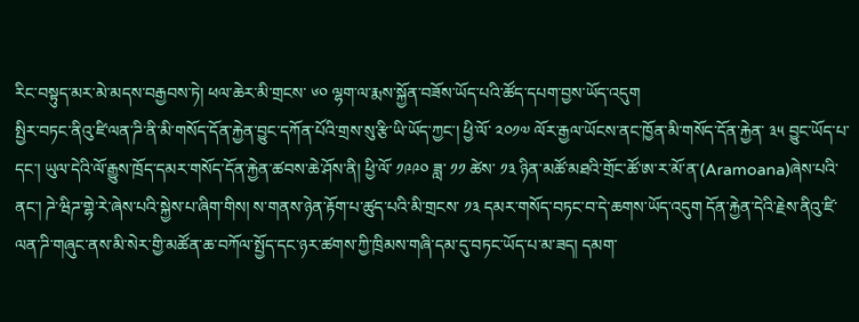རིང་བསྟུད་མར་མེ་མདས་བརྒྱབས་ཏེ། ཕལ་ཆེར་མི་གྲངས་ ༦༠ ལྷག་ལ་རྨས་སྐྱོན་བཟོས་ཡོད་པའི་ཚོད་དཔག་བྱས་ཡོད་འདུག
སྤྱིར་བཏང་ནིའུ་ཛི་ལན་ཌི་ནི་མི་གསོད་དོན་རྐྱེན་བྱུང་དཀོན་པོའི་གྲས་སུ་རྩི་ཡི་ཡོད་ཀྱང་། ཕྱི་ལོ་ ༢༠༡༧ ལོར་རྒྱལ་ཡོངས་ནང་ཁྱོན་མི་གསོད་དོན་རྐྱེན་ ༣༥ བྱུང་ཡོད་པ་དང་། ཡུལ་དེའི་ལོ་རྒྱུས་ཁྲོད་དམར་གསོད་དོན་རྐྱེན་ཚབས་ཆེ་ཤོས་ནི། ཕྱི་ལོ་ ༡༩༩༠ ཟླ་ ༡༡ ཚེས་ ༡༣ ཉིན་མཚོ་མཐའི་གྲོང་ཚོ་ཨ་ར་མོ་ན་(Aramoana)ཞེས་པའི་ནང་། ཌེ་ཝིཌ་གྷེ་རེ་ཞེས་པའི་སྐྱེས་པ་ཞིག་གིས། ས་གནས་ཉེན་རྟོག་པ་ཚུད་པའི་མི་གྲངས་ ༡༣ དམར་གསོད་བཏང་བ་དེ་ཆགས་ཡོད་འདུག དོན་རྐྱེན་དེའི་རྗེས་ནིའུ་ཛི་ལན་ཌི་གཞུང་ནས་མི་སེར་གྱི་མཚོན་ཆ་བཀོལ་སྤྱོད་དང་ཉར་ཚགས་ཀྱི་ཁྲིམས་གཞི་དམ་དུ་བཏང་ཡོད་པ་མ་ཟད། དམག་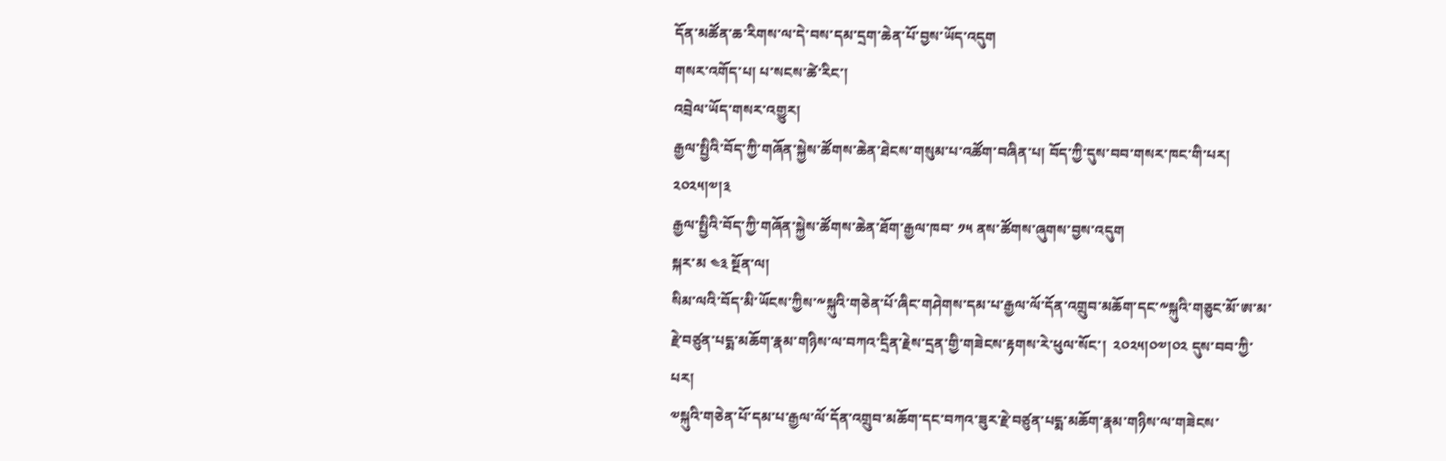དོན་མཚོན་ཆ་རིགས་ལ་དེ་བས་དམ་དྲག་ཆེན་པོ་བྱས་ཡོད་འདུག
གསར་འགོད་པ། པ་སངས་ཚེ་རིང་།
འབྲེལ་ཡོད་གསར་འགྱུར།
རྒྱལ་སྤྱིའི་བོད་ཀྱི་གཞོན་སྐྱེས་ཚོགས་ཆེན་ཐེངས་གསུམ་པ་འཚོག་བཞིན་པ། བོད་ཀྱི་དུས་བབ་གསར་ཁང་གི་པར། ༢༠༢༥།༧།༣
རྒྱལ་སྤྱིའི་བོད་ཀྱི་གཞོན་སྐྱེས་ཚོགས་ཆེན་ཐོག་རྒྱལ་ཁབ་ ༡༥ ནས་ཚོགས་ཞུགས་བྱས་འདུག
སྐར་མ ༤༣ སྔོན་ལ།
སིམ་ལའི་བོད་མི་ཡོངས་ཀྱིས་༸སྐུའི་གཅེན་པོ་ཞིང་གཤེགས་དམ་པ་རྒྱལ་ལོ་དོན་འགྲུབ་མཆོག་དང་༸སྐུའི་གཅུང་མོ་ཨ་མ་རྗེ་བཙུན་པདྨ་མཆོག་རྣམ་གཉིས་ལ་བཀའ་དྲིན་རྗེས་དྲན་གྱི་གཟེངས་རྟགས་རེ་ཕུལ་སོང་།  ༢༠༢༥།༠༧།༠༢ དུས་བབ་ཀྱི་པར།
༧སྐུའི་གཅེན་པོ་དམ་པ་རྒྱལ་ལོ་དོན་འགྲུབ་མཆོག་དང་བཀའ་ཟུར་རྗེ་བཙུན་པདྨ་མཆོག་རྣམ་གཉིས་ལ་གཟེངས་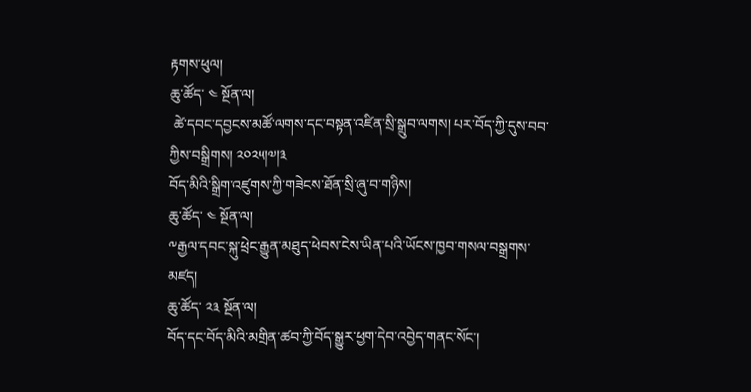རྟགས་ཕུལ།
ཆུ་ཚོད་ ༤ སྔོན་ལ།
 ཚེ་དབང་དབྱངས་མཚོ་ལགས་དང་བསྟན་འཛིན་སྲི་སྒྲུབ་ལགས། པར་བོད་ཀྱི་དུས་བབ་ཀྱིས་བསྒྲིགས། ༢༠༢༥།༧།༣
བོད་མིའི་སྒྲིག་འཛུགས་ཀྱི་གཟེངས་ཐོན་སྲི་ཞུ་བ་གཉིས།
ཆུ་ཚོད་ ༤ སྔོན་ལ།
༸རྒྱལ་དབང་སྐུ་ཕྲེང་རྒྱུན་མཐུད་ཕེབས་ངེས་ཡིན་པའི་ཡོངས་ཁྱབ་གསལ་བསྒྲགས་མཛད།
ཆུ་ཚོད་ ༢༣ སྔོན་ལ།
བོད་དང་བོད་མིའི་མགྲིན་ཚབ་ཀྱི་བོད་སྒྱུར་ཕྱག་དེབ་འབྱེད་གནང་སོང་།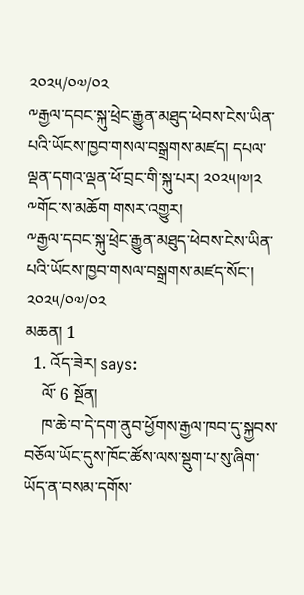༢༠༢༥/༠༧/༠༢
༸རྒྱལ་དབང་སྐུ་ཕྲེང་རྒྱུན་མཐུད་ཕེབས་ངེས་ཡིན་པའི་ཡོངས་ཁྱབ་གསལ་བསྒྲགས་མཛད། དཔལ་ལྡན་དགའ་ལྡན་ཕོ་བྲང་གི་སྐུ་པར། ༢༠༢༥།༧།༢
༸གོང་ས་མཆོག གསར་འགྱུར།
༸རྒྱལ་དབང་སྐུ་ཕྲེང་རྒྱུན་མཐུད་ཕེབས་ངེས་ཡིན་པའི་ཡོངས་ཁྱབ་གསལ་བསྒྲགས་མཛད་སོང་།
༢༠༢༥/༠༧/༠༢
མཆན། 1
  1. འོད་ཟེར། says:
    ལོ་ 6 སྔོན།
    ཁ་ཆེ་བ་དེ་དག་ནུབ་ཕྱོགས་རྒྱལ་ཁབ་དུ་སྐྱབས་བཅོལ་ཡོང་དུས་ཁོང་ཚོས་ལས་སྡུག་པ་སུ་ཞིག་ཡོད་ན་བསམ་དགོས་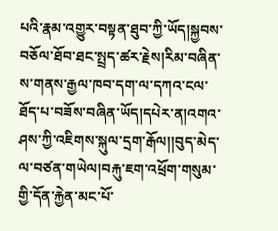པའི་རྣམ་འགྱུར་བསྟན་ཐུབ་ཀྱི་ཡོད།སྐྱབས་བཅོལ་ཐོབ་ཐང་སྤྲད་ཚར་རྗེས།རིམ་བཞིན་ས་གནས་རྒྱལ་ཁབ་དག་ལ་དཀའ་ངལ་ཐོད་པ་བཟོས་བཞིན་ཡོད།དཔེར་ན།འགའ་ཤས་ཀྱི་འཇིགས་སྐུལ་དྲག་རྒོལ།།བུད་མེད་ལ་བཙན་གཡེལ།བརྐུ་ཇག་འཕྲོག་གསུམ་གྱི་དོན་རྐྱེན་མང་པོ་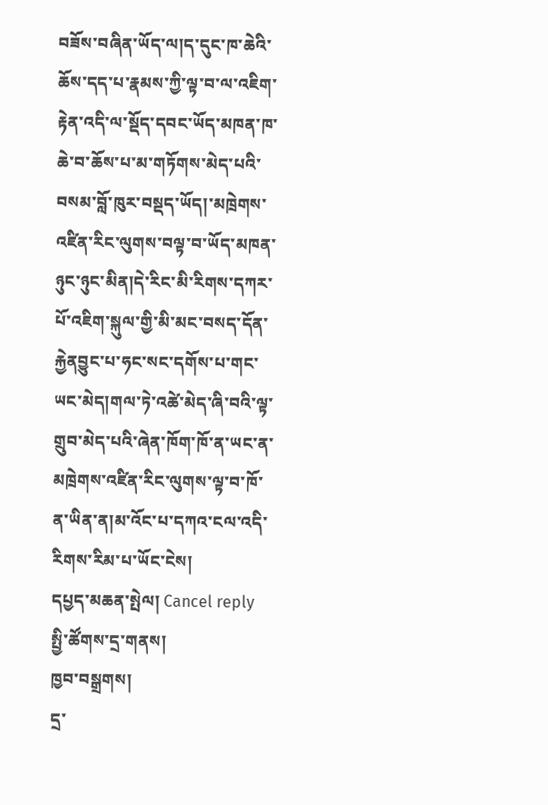བཟོས་བཞིན་ཡོད་ལ།ད་དུང་ཁ་ཆེའི་ཆོས་དད་པ་རྣམས་ཀྱི་ལྟ་བ་ལ་འཇིག་རྟེན་འདི་ལ་སྡོད་དབང་ཡོད་མཁན་ཁ་ཆེ་བ་ཆོས་པ་མ་གཏོགས་མེད་པའི་བསམ་བློ་ཁུར་བསྡད་ཡོད།་མཁྲེགས་འཛིན་རིང་ལུགས་བལྟ་བ་ཡོད་མཁན་ཉུང་ཉུང་མིན།དེ་རིང་མི་རིགས་དཀར་པོ་འཇིག་སྐུལ་གྱི་མི་མང་བསད་དོན་རྐྱེནབྱུང་པ་ཧང་སང་དགོས་པ་གང་ཡང་མེད།གལ་ཏེ་འཚེ་མེད་ཞི་བའི་ལྟ་གྲུབ་མེད་པའི་ཞེན་ཁོག་ཁོ་ན་ཡང་ན་མཁྲེགས་འཛིན་རིང་ལུགས་ལྟ་བ་ཁོ་ན་ཡིན་ན།མ་འོང་པ་དཀའ་ངལ་འདི་རིགས་རིམ་པ་ཡོང་ངེས།
དཔྱད་མཆན་སྤེལ། Cancel reply
སྤྱི་ཚོགས་དྲ་གནས།
ཁྱབ་བསྒྲགས།
དྲ་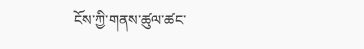ངོས་ཀྱི་གནས་ཚུལ་ཚང་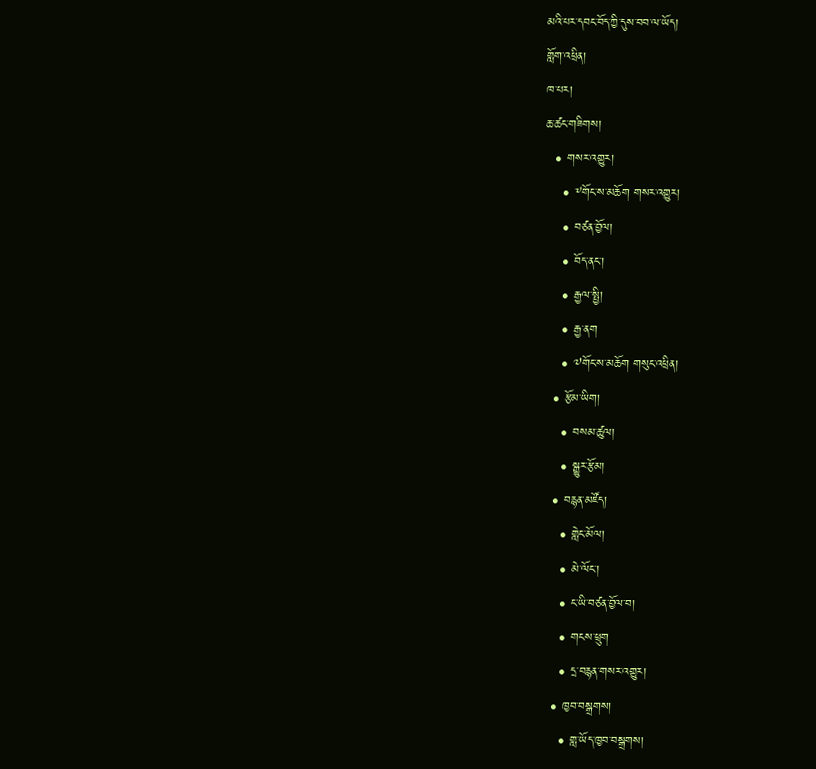མའི་པར་དབང་བོད་ཀྱི་དུས་བབ་ལ་ཡོད།
གློག་འཕྲིན།
ཁ་པར།
ཆ་ཚང་གཟིགས།
  • གསར་འགྱུར།
    • ༸གོང་ས་མཆོག གསར་འགྱུར།
    • བཙན་བྱོལ།
    • བོད་ནང་།
    • རྒྱལ་སྤྱི།
    • རྒྱ་ནག
    • ༧གོང་ས་མཆོག གསུང་འཕྲིན།
  • རྩོམ་ཡིག།
    • བསམ་ཚུལ།
    • སྒྱུར་རྩོམ།
  • བརྙན་མཛོད།
    • གླེང་མོལ།
    • མེ་ལོང་།
    • ང་ཡི་བཙན་བྱོལ་བ།
    • གངས་ཕྲུག
    • དྲ་བརྙན་གསར་འགྱུར།
  • ཁྱབ་བསྒྲགས།
    • གླ་ཡོད་ཁྱབ་བསྒྲགས།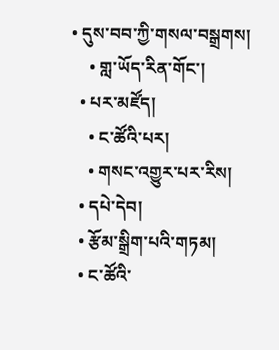• དུས་བབ་ཀྱི་གསལ་བསྒྲགས།
    • གླ་ཡོད་རིན་གོང་།
  • པར་མཛོད།
    • ང་ཚོའི་པར།
    • གསང་འགྱུར་པར་རིས།
  • དཔེ་དེབ།
  • རྩོམ་སྒྲིག་པའི་གཏམ།
  • ང་ཚོའི་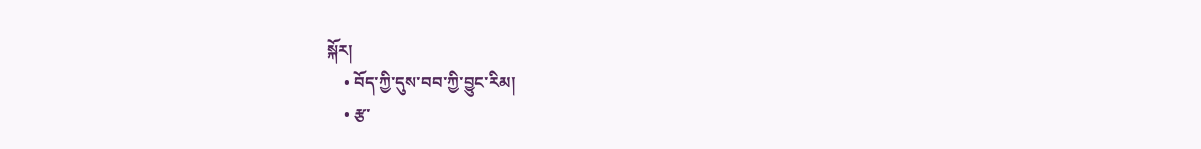སྐོར།
    • བོད་ཀྱི་དུས་བབ་ཀྱི་བྱུང་རིམ།
    • རྩ་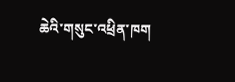ཆེའི་གསུང་འཕྲིན་ཁག